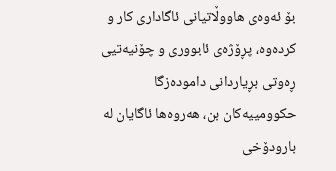بۆ ئه‌‌وه‌‌ی هاووڵاتیانی ئاگاداری كار و كرده‌‌وه‌، پڕۆژه‌‌ی‌ ئابووری و چۆنیه‌‌تيی ڕه‌‌وتی بڕیاردانی داموده‌‌زگا حكوومییه‌‌كان بن، هه‌روه‌ها ئاگایان له‌ بارودۆخی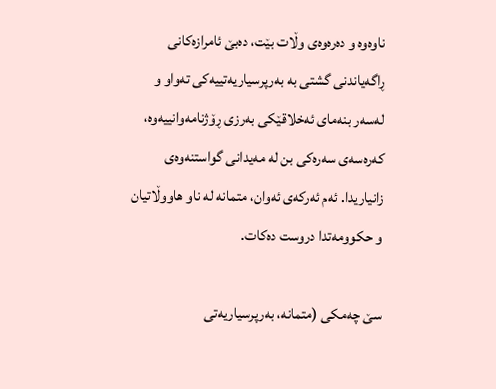ناوه‌‌وه‌‌ و ده‌‌ره‌‌وه‌‌ی وڵات بێت، ده‌‌بێ ئامرازه‌‌كانی ڕاگه‌‌یاندنی گشتی به‌‌ به‌‌رپرسیاریه‌‌تییه‌‌كی ته‌‌واو و له‌‌سه‌‌ر بنه‌‌مای ئه‌‌خلاقێكی به‌‌رزی ڕۆژنامه‌‌وانییه‌‌وه‌‌، كه‌‌ره‌‌سه‌‌ی سه‌‌ره‌‌كی بن له‌‌ مه‌‌یدانی گواستنه‌‌وه‌‌ی زانیاریدا. ئه‌‌م ئه‌‌ركه‌‌ی ئه‌‌وان، متمانه‌‌ له‌‌ ناو هاووڵاتیان و حكوومه‌‌تدا دروست ده‌‌كات.

سێ چه‌‌مكی (متمانه‌‌، به‌‌رپرسیاریه‌‌تی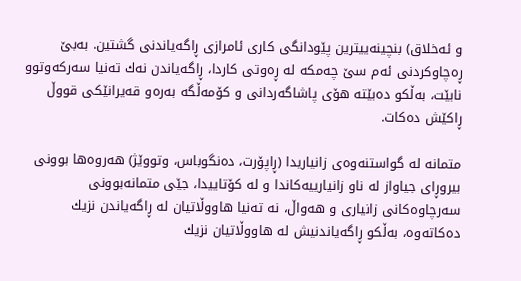و ئه‌‌خلاق) بنچینه‌‌ییترین پێودانگی كاری‌ ئامرازی ڕاگه‌‌یاندنی گشتین. به‌‌بێ ڕه‌‌چاوكردنی ئه‌‌م سێ چەمکە له‌‌ ڕه‌‌وتی كاردا، ڕاگه‌‌یاندن نه‌‌ك ته‌‌نیا سه‌‌ركه‌‌وتوو نابێت، به‌‌ڵكو ده‌‌بێته‌‌ هۆی پاشاگه‌‌ردانی و‌‌ كۆمه‌‌ڵگه‌‌ به‌‌ره‌‌و قه‌‌یرانێكی قووڵ ڕاكێش ده‌‌كات.

متمانه‌‌ له‌‌ گواستنه‌‌وه‌‌ی زانیاریدا (ڕاپۆرت، ده‌‌نگوباس، وتووێژ) هه‌روه‌ها بوونی بیروڕای جیاواز له‌‌ ناو زانیارییه‌‌كاندا و له‌‌ كۆتاییدا، جێی متمانه‌‌بوونی سه‌‌رچاوه‌‌كانی زانیاری و هه‌واڵ، نه‌ ‌ته‌‌نیا هاووڵاتیان له‌‌ ڕاگه‌‌یاندن نزیك ده‌‌كاته‌‌وه‌، به‌‌ڵكو ڕاگه‌‌یاندنیش له‌‌ هاووڵاتیان نزیك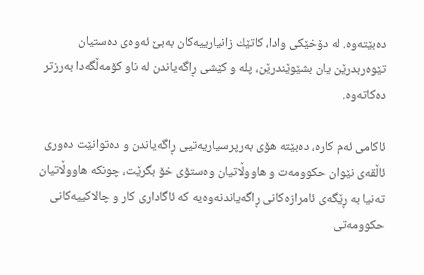ده‌‌بێته‌‌وه‌‌. له‌‌ دۆخێكی وادا، كاتێك زانیارییه‌‌كان به‌‌بێ ئه‌‌وه‌‌ی ده‌‌ستیان تێوه‌‌ربدرێن یان بشێوێندرێن، پله‌‌ و كێشی ڕاگه‌‌یاندن له‌‌ ناو كۆمه‌‌ڵگه‌‌دا به‌‌رزتر ده‌‌كاته‌‌وه‌‌.

ئاكامی ئه‌‌م كاره‌،‌ ده‌‌بێته‌‌ هۆی به‌‌رپرسیاریه‌‌تیی ڕاگه‌‌یاندن و ده‌‌توانێت ده‌‌وری ئاڵقه‌‌ی نێوان حكوومه‌‌ت و هاووڵاتیان وه‌‌ستۆی خۆ بگرێت، چونكه‌‌ هاووڵاتیان ته‌‌نیا به‌‌ ڕێگەی ئامرازه‌‌كانی ڕاگه‌‌یاندنه‌‌وه‌‌یه‌‌ كه‌‌ ئاگاداری كار و چالاكییه‌‌كانی حكوومه‌‌تی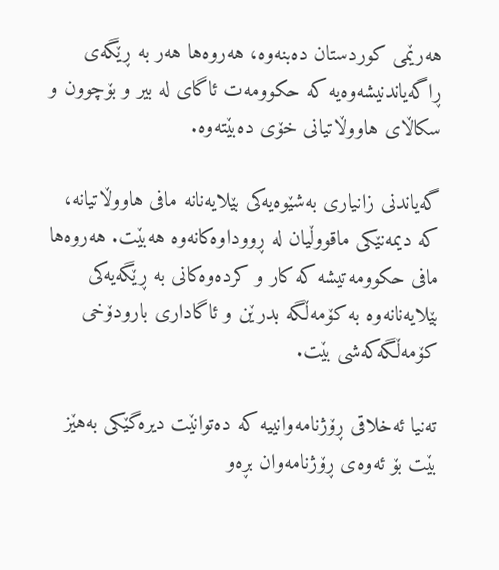هه‌رێمی كوردستان ده‌‌بنەوە، هه‌روه‌ها هه‌ر به‌‌ ڕێگەی ڕاگه‌‌یاندنیشه‌‌وه‌‌یه‌‌ كه‌‌ حكوومه‌‌ت ئاگای له‌‌ بیر و بۆچوون و سكاڵای هاووڵاتیانی خۆی ده‌‌بێته‌‌وه‌‌.

گه‌‌یاندنی زانیاری به‌‌شێوه‌‌یه‌‌كی بێلایه‌‌نانه‌‌ مافی هاووڵاتیانه‌،‌ كه‌‌ دیمه‌‌نێكی ماقووڵیان له‌‌ ڕووداوه‌‌كانه‌‌وه‌‌ هه‌بێت. هه‌روه‌ها مافی حكوومه‌‌تیشه‌‌ كه‌‌ كار و كرده‌‌وه‌‌كانی به‌‌ ڕێگه‌‌یه‌‌كی بێلایه‌‌نانه‌‌وه‌‌‌ به‌‌ كۆمه‌‌ڵگه‌‌ بدرێن و ئاگاداری بارودۆخی كۆمه‌‌ڵگه‌‌كه‌‌شی‌ بێت.

ته‌‌نیا ئه‌‌خلاقی ڕۆژنامه‌‌وانییه‌‌ كه‌‌ ده‌‌توانێت دیره‌‌گێكی به‌‌هێز بێت بۆ ئه‌‌وه‌‌ی ڕۆژنامه‌‌وان بڕه‌‌و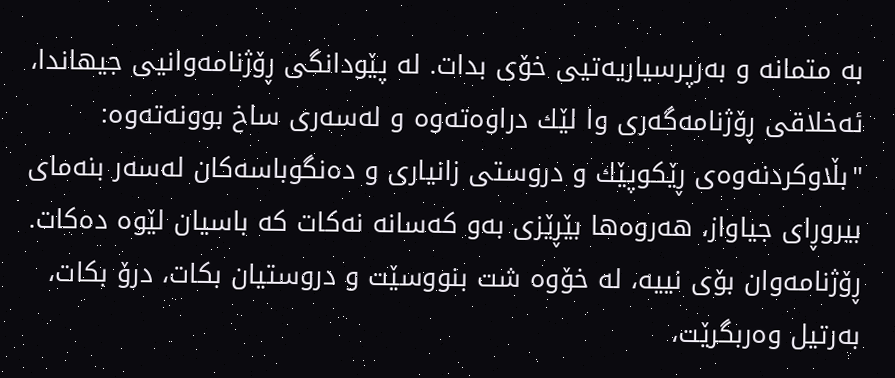به‌ متمانه‌‌ و به‌‌رپرسیاریه‌‌تیی خۆی بدات. له‌‌ پێودانگی ڕۆژنامه‌‌وانیی جیهاندا، ئه‌‌خلاقی ڕۆژنامه‌‌گه‌‌ری وا لێك دراوه‌‌ته‌‌وه‌‌ و له‌‌سه‌‌ری ساخ بوونه‌‌ته‌‌وه‌‌‌‌: "بڵاوكردنه‌‌وه‌‌ی ڕێكوپێك و دروستی زانیاری و ده‌‌نگوباسه‌‌كان له‌‌سه‌‌ر بنه‌‌مای بیروڕای جیاواز، هه‌روه‌ها بێڕێزی به‌‌و كه‌‌سانه‌‌ نه‌‌كات كه‌ باسیان لێوه‌‌ ده‌‌كات. ڕۆژنامه‌‌وان بۆی نییه‌‌، له‌‌ خۆوه‌‌ شت بنووسێت و دروستیان بكات، درۆ بكات، به‌‌رتیل وه‌‌ربگرێت،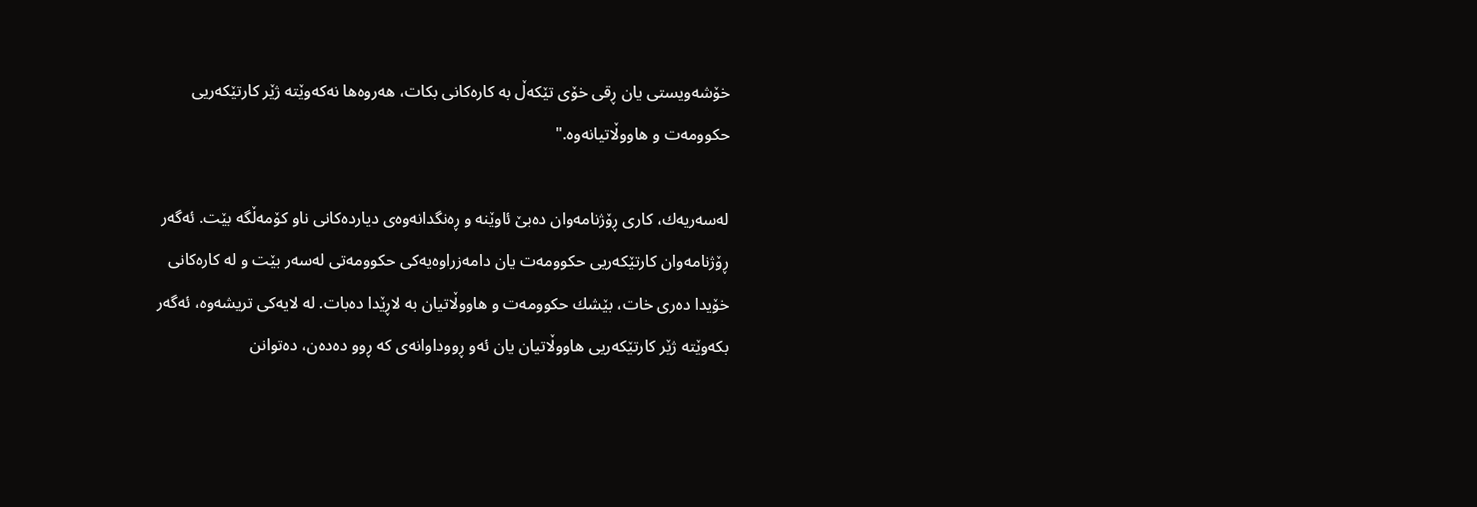خۆشه‌‌ویستی یان ڕقی خۆی تێكه‌‌ڵ به‌‌ كاره‌‌كانی بكات، هه‌روه‌ها نه‌‌كه‌‌وێته‌‌ ژێر كارتێكه‌‌ریی حكوومه‌‌ت و هاووڵاتیانه‌‌وه‌‌."

له‌‌سه‌‌ریه‌‌ك، كاری ڕۆژنامه‌‌وان ده‌‌بێ ئاوێنه‌‌ و ڕه‌‌نگدانه‌‌وه‌‌ی دیارده‌‌كانی ناو كۆمه‌‌ڵگه‌‌ بێت. ئه‌‌گه‌‌ر ڕۆژنامه‌‌وان كارتێكه‌‌ریی حكوومه‌‌ت یان دامه‌‌زراوه‌‌یه‌‌كی حكوومه‌‌تی له‌‌سه‌‌ر بێت و له‌‌ كاره‌‌كانی خۆیدا ده‌‌ری خات، بێشك حكوومه‌‌ت و هاووڵاتیان به‌‌ لاڕێدا ده‌‌بات. له‌‌ لایه‌‌كی تریشه‌‌وه‌‌، ئه‌‌گه‌‌ر بكه‌‌وێته‌‌ ژێر كارتێكه‌‌ریی هاووڵاتیان یان ئه‌‌و ڕووداوانه‌‌ی كه‌‌ ڕوو ده‌‌ده‌‌ن، ده‌‌توانن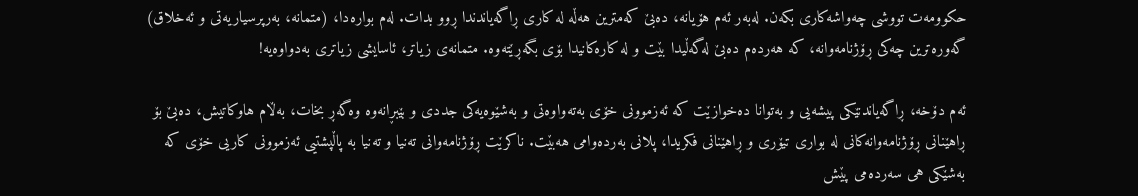حكوومه‌‌ت تووشی چه‌‌واشه‌‌كاری بكه‌‌ن. له‌‌به‌‌ر ئه‌‌م هۆیانه‌‌، ده‌‌بێ كه‌‌مترین هه‌ڵه‌‌ له‌‌ كاری ڕاگه‌‌یاندندا ڕوو بدات. له‌‌م بواره‌‌دا، (متمانه‌‌، به‌‌رپرسیاریه‌‌تی و ئه‌‌خلاق) گه‌‌وره‌‌ترین چه‌‌كی ڕۆژنامه‌‌وانه‌‌، كه‌ هه‌رده‌‌م ده‌‌بێ له‌‌گه‌‌ڵیدا بێت و له‌‌ كاره‌‌كانیدا بۆی بگه‌‌ڕێته‌‌وه‌‌. متمانه‌‌ی زیاتر، ئاسایشی زیاتری به‌‌دواوه‌‌یه‌‌!

ئه‌‌م دۆخه‌،‌ ڕاگه‌‌یاندنێكی پیشه‌‌یی و به‌‌توانا ده‌‌خوازێت كه‌ ئه‌‌زموونی خۆی به‌‌ته‌‌واوه‌‌تی و به‌‌شێوه‌‌یه‌‌كی جددی و بێبڕانه‌‌وه‌‌ وه‌‌گه‌‌ڕ بخات، به‌‌ڵام هاوكاتیش، ده‌‌بێ بۆ ڕاهێنانی ڕۆژنامه‌‌وانه‌‌كانی له‌‌ بواری تیۆری و ڕاهێنانی فكریدا، پلانی به‌‌رده‌‌وامی هه‌بێت. ناكرێت ڕۆژنامه‌‌وانی ته‌‌نیا و ته‌‌نیا به‌‌ پاڵپشتيی ئه‌‌زموونی كاریی خۆی كه‌‌ به‌‌شێكی هی سه‌‌رده‌‌می پێش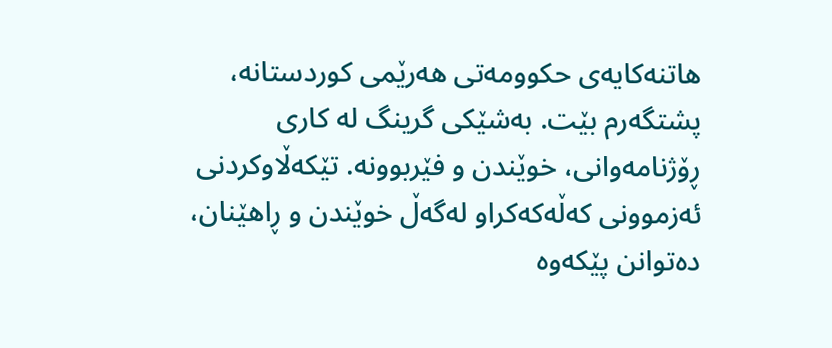هاتنه‌‌كایه‌‌ی حكوومه‌‌تی هه‌رێمی كوردستانه‌،‌ پشتگه‌‌رم بێت. به‌‌شێكی گرینگ له‌‌ كاری ڕۆژنامه‌‌وانی، خوێندن و فێربوونه‌‌. تێكه‌‌ڵاوكردنی ئه‌‌زموونی كه‌‌ڵه‌‌كه‌‌كراو له‌‌گه‌‌ڵ خوێندن و ڕاهێنان، ده‌‌توانن پێكه‌‌وه‌‌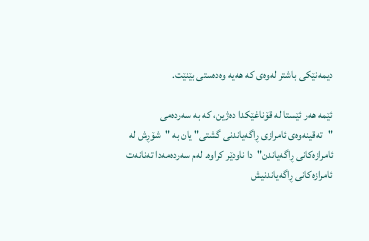دیمه‌‌نێكی باشتر له‌‌وه‌‌ی كه‌‌ هه‌یه‌‌ وه‌‌ده‌‌ستی بێنێت.

ئێمه‌‌ هه‌ر ئێستا له‌‌ قۆناغێكدا ده‌‌ژین، كه‌‌ به‌‌ سه‌‌رده‌‌می "ته‌‌قینه‌‌وه‌‌ی ئامرازی ڕاگه‌‌یاندنی گشتی" یان به‌‌ "شۆڕش له‌ ئامرازه‌‌كانی ڕاگه‌‌یاندن"دا ناودێر كراوه‌‌. له‌‌م سه‌‌رده‌‌مه‌‌دا ته‌‌نانه‌‌ت ئامرازه‌‌كانی ڕاگه‌‌یاندنیش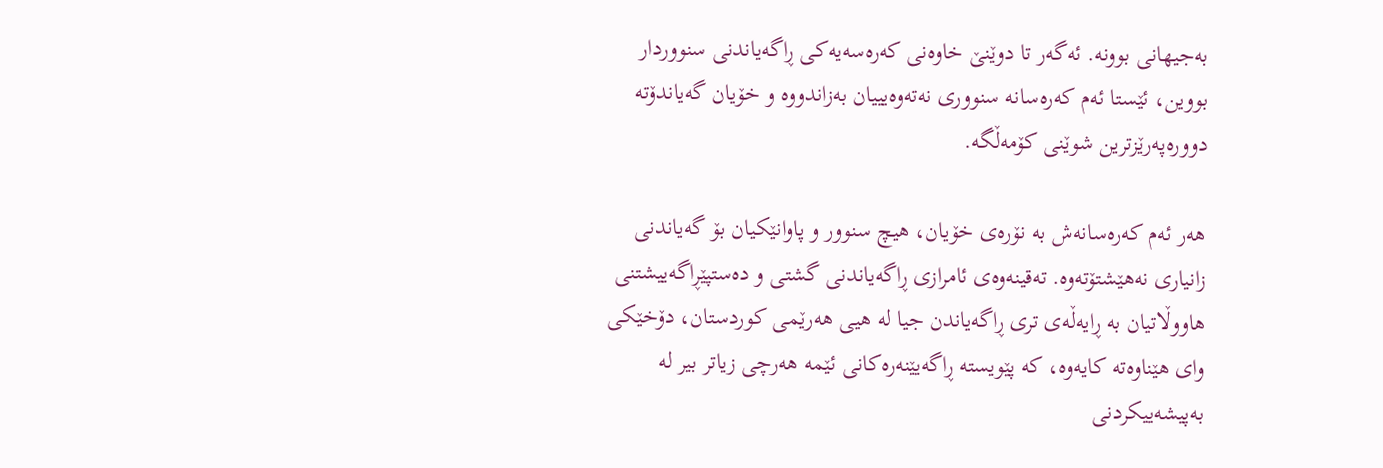به‌‌جیهانی بوونه‌‌. ئه‌‌گه‌‌ر تا دوێنێ خاوه‌‌نی كه‌‌ره‌‌سه‌‌یه‌‌كی ڕاگه‌‌یاندنی سنووردار بووین، ئێستا ئه‌‌م كه‌‌ره‌‌سانه‌‌ سنووری نه‌‌ته‌‌وه‌‌یییان به‌‌زاندووه‌‌ و خۆیان گه‌‌یاندۆته‌‌‌ دووره‌‌په‌‌رێزترین شوێنی كۆمه‌‌ڵگه‌‌.

هه‌ر ئه‌‌م كه‌‌ره‌‌سانه‌‌ش به‌‌ نۆره‌‌ی خۆیان‌‌، هیچ سنوور و پاوانێكیان بۆ گه‌‌یاندنی زانیاری نه‌‌هێشتۆته‌‌وه‌‌. ته‌‌قینه‌‌وه‌‌ی ئامرازی ڕاگه‌‌یاندنی گشتی و ده‌‌ستپێڕاگه‌‌ییشتنی هاووڵاتیان به‌‌ ڕایه‌‌ڵه‌‌ی تری ڕاگه‌‌یاندن جیا له‌‌ هیی هه‌رێمی كوردستان، دۆخێكی وای هێناوه‌‌ته‌‌‌ كایه‌‌وه‌‌، كه‌‌ پێویسته‌‌ ڕاگه‌‌یێنه‌‌ره‌‌كانی ئێمه‌‌‌ هه‌رچی زیاتر بیر له‌‌ به‌‌پیشه‌‌ییكردنی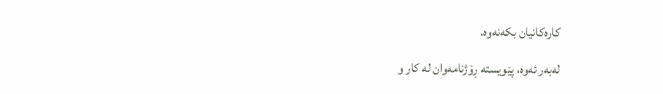كاره‌‌كانیان بكه‌‌نه‌‌وه‌‌.

له‌به‌ر ئه‌وه،‌ پێویسته‌ ڕۆژنامه‌وان له‌ کار و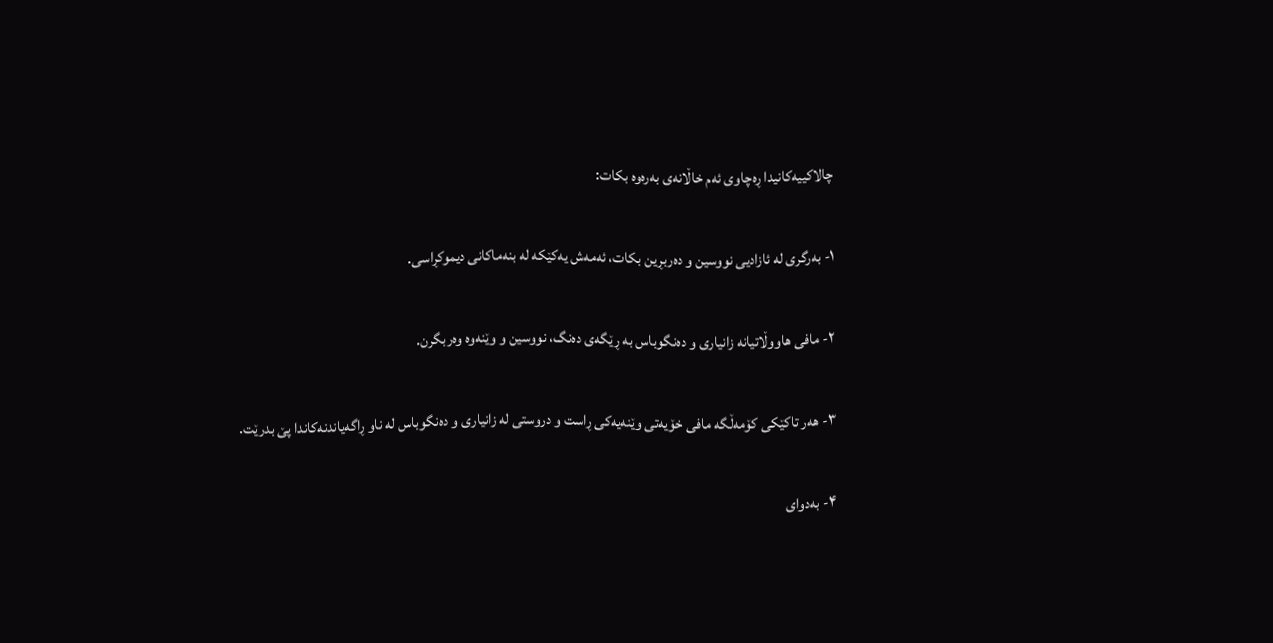چالاکییه‌کانیدا ڕه‌چاوی ئه‌م خاڵانه‌ی به‌ره‌وه‌ بکات:

۱- به‌رگری له‌ ئازادیی نووسین و ده‌ربڕین بکات‌، ئه‌مه‌ش یه‌کێکە له‌ بنه‌ماکانی دیموکڕاسی‌.

۲- مافی هاووڵاتیانه زانیاری و ده‌نگوباس به ‌ڕێگه‌ی ده‌نگ، نووسین و وێنه‌وە وه‌ربگرن‌.

۳- هه‌ر تاکێکی کۆمه‌ڵگه‌ مافی خۆیه‌تی‌ وێنه‌یه‌کی ڕاست و دروستی له‌ زانیاری و ده‌نگوباس له‌ ناو ڕاگه‌یاندنە‌کاندا پێ بدرێت.

۴- به‌دوای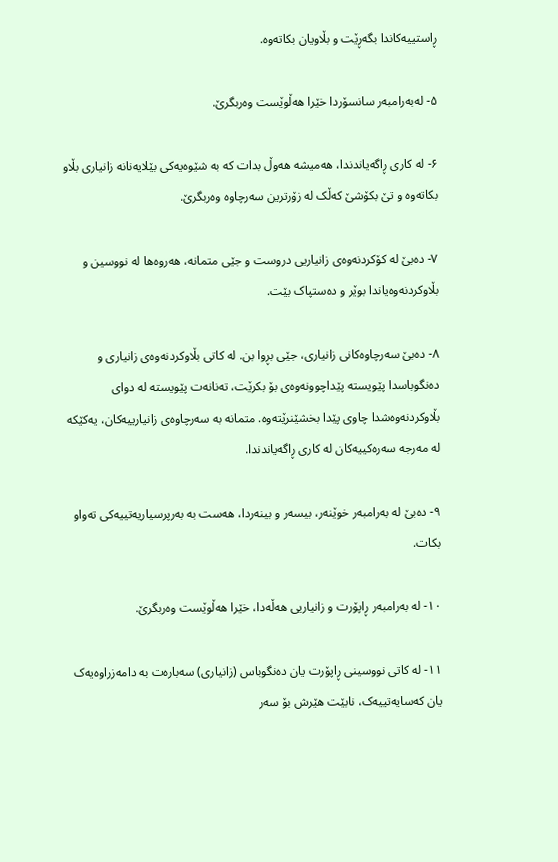ڕاستییه‌کاندا بگه‌ڕێت و بڵاویان بکاته‌وه‌‌.

۵- له‌به‌رامبه‌ر سانسۆردا خێرا هه‌ڵوێست وه‌ربگرێ‌.

۶- له‌ کاری ڕاگه‌یاندندا، هه‌میشه‌ هه‌وڵ بدات که‌ به‌ شێوه‌یه‌کی بێلایه‌نانه‌ زانیاری بڵاو بکاته‌وه‌‌ و تێ بکۆشێ که‌ڵک له‌ زۆرترین سه‌رچاوه‌ وه‌ربگرێ‌.

۷- ده‌بێ له‌ کۆکردنه‌وه‌ی زانیاریی دروست و جێی متمانه‌، هه‌روه‌ها له‌ نووسین و بڵاوکردنه‌وه‌یاندا بوێر و ده‌ستپاک بێت.

۸- ده‌بێ سه‌رچاوه‌کانی زانیاری، جێی بڕوا بن. له‌ کاتی بڵاوکردنه‌وه‌ی زانیاری و ده‌نگوباسدا پێویسته‌ پێداچوونه‌وه‌ی بۆ بکرێت، ته‌نانه‌ت پێویسته‌‌ له‌ دوای بڵاوکردنه‌وه‌شدا چاوی پێدا بخشێنرێته‌وه‌. متمانه‌ به‌ سه‌رچاوه‌ی زانیارییه‌کان، یه‌کێکە له‌ مه‌رجه‌ سه‌ره‌کییه‌کان‌‌ له‌ کاری ڕاگه‌یاندندا.

۹- ده‌بێ له‌ به‌رامبه‌ر خوێنه‌ر، بیسه‌ر و بینه‌ردا، هه‌ست به‌ به‌رپرسیار‌یه‌تییه‌کی ته‌واو بکات.

۱۰- له‌ به‌رامبه‌ر ڕاپۆرت و زانیاریی هه‌ڵه‌دا‌، خێرا هه‌ڵوێست وه‌ربگرێ.

۱۱- له‌ کاتی نووسینی ڕاپۆرت یان ده‌نگوباس (زانیاری) سه‌باره‌ت به‌ دامه‌زراوه‌یه‌ک یان که‌سایه‌تییه‌ک، نابێت هێرش بۆ سه‌ر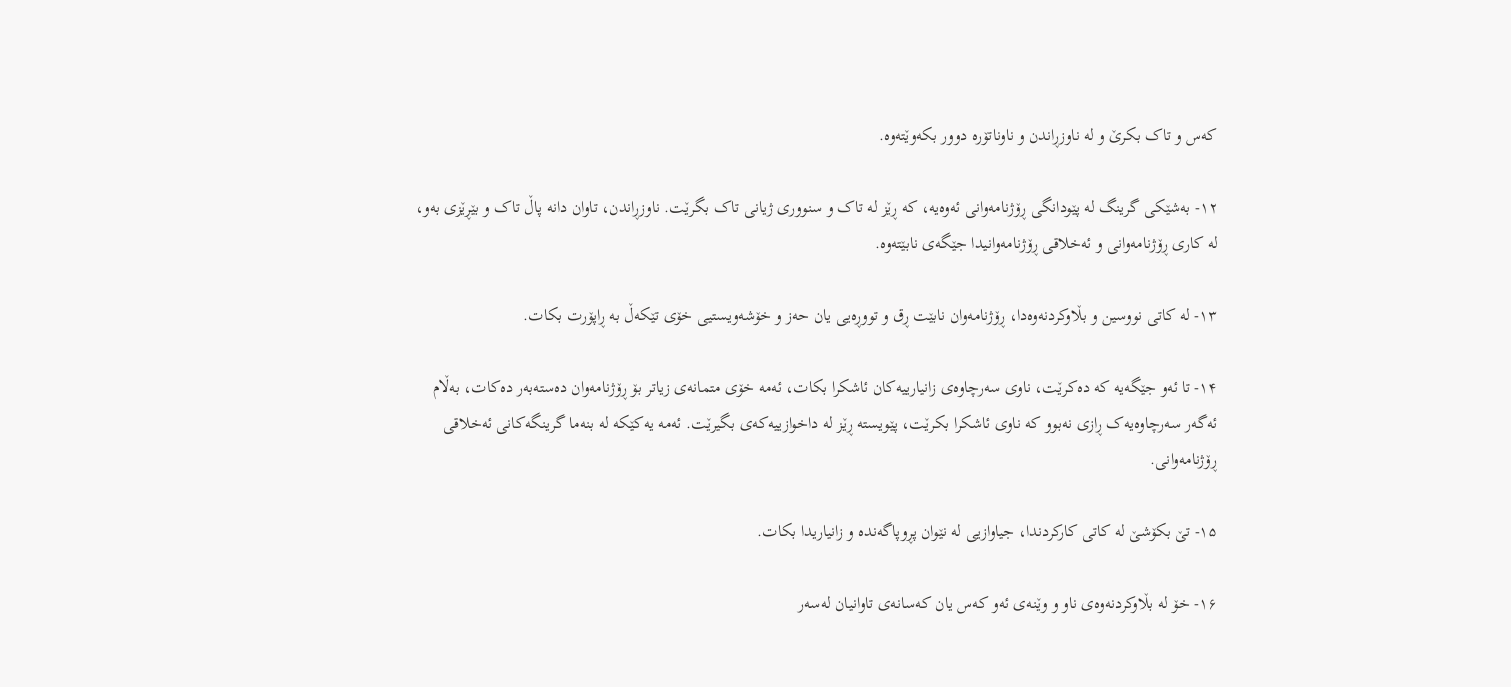که‌س و تاک بکرێ و‌ له‌ ناوزڕاندن و ناوناتۆره‌ دوور بکه‌وێته‌وه‌‌.

۱۲- به‌شێکی گرینگ له‌ پێودانگی ڕۆژنامه‌وانی ئه‌وه‌یه،‌ که‌ ڕێز له‌ تاک و سنووری ژیانی تاک بگرێت. ناوزڕاندن، تاوان دانه‌ پاڵ تاک و بێڕێزی به‌و، له‌ کاری ڕۆژنامه‌وانی و ئه‌خلاقی ڕۆژنامه‌وانیدا جێگه‌ی نابێته‌وه.

۱۳- له‌ کاتی نووسین و بڵاوکردنه‌وه‌دا، ڕۆژنامه‌وان نابێت ڕق و تووڕه‌یی یان حه‌ز و خۆشه‌ویستیی خۆی تێکه‌ڵ به‌ ڕاپۆر‌ت بکات‌.

۱۴- تا ئه‌و‌ جێگه‌یه‌ که‌ ده‌کرێت، ناوی سه‌رچاوه‌ی زانیارییه‌کان ئاشکرا بکات‌، ئه‌مه‌ خۆی متمانه‌ی زیاتر بۆ ڕۆژنامه‌وان ده‌سته‌به‌ر ده‌کات، به‌ڵام ئه‌گه‌ر سه‌رچاوه‌یه‌ک‌ ڕازی نه‌بوو که‌ ناوی ئاشکرا بکرێت، پێویسته‌ ڕێز له‌ داخوازییه‌که‌ی بگیرێت. ئه‌مه‌ یه‌کێکە له‌ بنه‌ما گرینگه‌کانی ئه‌خلاقی ڕۆژنامه‌وانی‌.

۱۵- تێ بکۆشێ‌ له‌ کاتی کارکردندا، جیاوازیی له‌ نێوان پڕوپاگه‌نده‌ و زانیاریدا بکات.

۱۶- خۆ له‌ بڵاوکردنه‌وه‌ی ناو و و‌ێنه‌ی ئه‌و که‌س یان که‌سانه‌ی تاوانیان له‌سه‌ر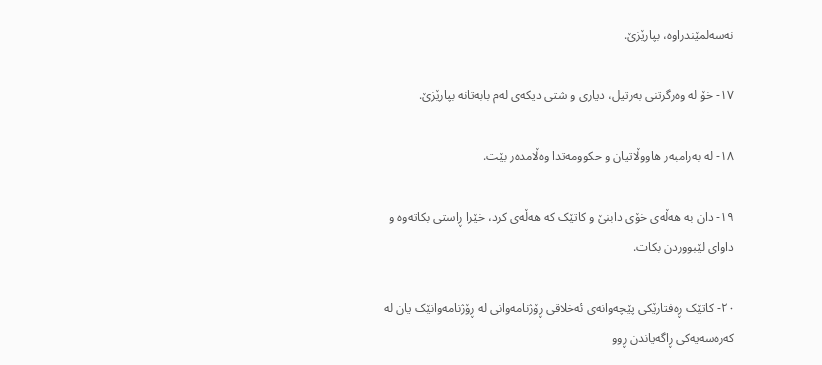نه‌سه‌لمێندراوه‌، بپارێزێ‌‌.

۱۷- خۆ له‌ وه‌رگرتنی به‌رتیل، دیاری و شتی دیکه‌ی له‌م بابه‌تانه‌‌ بپارێزێ‌.

۱۸- له‌ به‌رامبه‌ر‌ هاووڵاتیان و حکوومه‌تدا وه‌ڵامده‌ر‌ بێت.

۱۹- دان به‌ هه‌ڵه‌ی خۆی دابنێ و کاتێک که‌ هه‌ڵه‌ی کرد، خێرا ڕاستی بکاته‌وه‌‌‌ و داوای لێبووردن بکات.

۲۰- کاتێک ڕه‌فتارێکی پێچه‌وانه‌ی ئه‌خلاقی ڕۆژنامه‌وانی له‌ ڕۆژنامه‌وانێک یان له‌ که‌ره‌سه‌یه‌کی ڕاگه‌یاندن ڕوو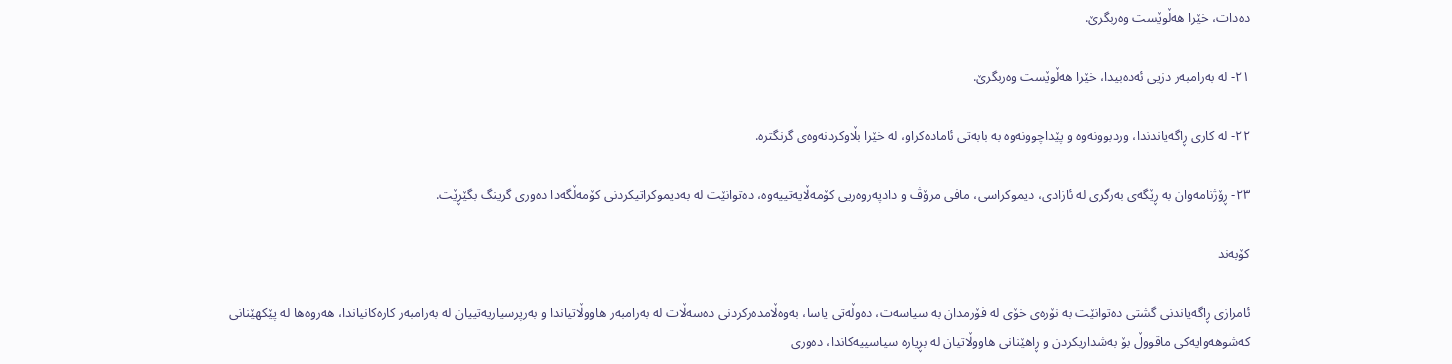ده‌دات، خێرا هه‌ڵوێست وه‌ربگرێ‌.

۲۱- له‌ به‌رامبه‌ر دزیی ئه‌ده‌بیدا، خێرا هه‌ڵوێست وه‌ربگرێ‌.

۲۲- له‌ کاری ڕاگه‌یاندندا، وردبوونه‌وه‌ و پێداچوونه‌وه‌ به‌ بابه‌تی ئاماده‌کراو، له‌ خێرا بڵاوکردنه‌وه‌ی‌ گرنگتره‌.

۲۳- ڕۆژنامه‌وان به‌ ڕێگه‌ی به‌رگری له‌ ئازادی، دیموکراسی، مافی مرۆڤ و دادپه‌روه‌ریی کۆمه‌ڵایه‌تییه‌وه‌،‌ ده‌توانێت له‌ به‌دیموکراتیکردنی کۆمه‌ڵگه‌دا ده‌وری گرینگ بگێڕێت.

کۆبه‌ند

ئامرازی ڕاگه‌یاندنی گشتی دەتوانێت به نۆره‌ی خۆی له فۆرمدان به سیاسه‌ت، ده‌وڵه‌تی یاسا، بەوه‌ڵامده‌ر‌کردنی ده‌سه‌ڵات له‌ به‌رامبه‌ر هاووڵاتیاندا و بەرپرسیاریەتییان لە بەرامبەر کارەکانیاندا، هەروەها لە پێکهێنانی کەشوهەوایەکی ماقووڵ بۆ به‌شداریکردن و ڕاهێنانی هاووڵاتیان له بڕیاره‌ سیاسییه‌کاندا، دەوری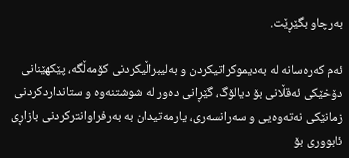بەرچاو بگێڕێت.

ئەم کەرەسانە لە به‌دیموکراتیکردن و به‌لیبراڵیکردنی کۆمه‌ڵگه‌، پێکهێنانی دۆخێکی ئه‌قڵانی بۆ دیالۆگ، گێڕانی ده‌ور له شوشتنەوە و ستانداردکردنی زمانێکی نه‌ته‌وه‌یی و سه‌رانسه‌ری، یارمه‌تیدان به به‌رفراوانترکردنی بازاڕی ئابووری بۆ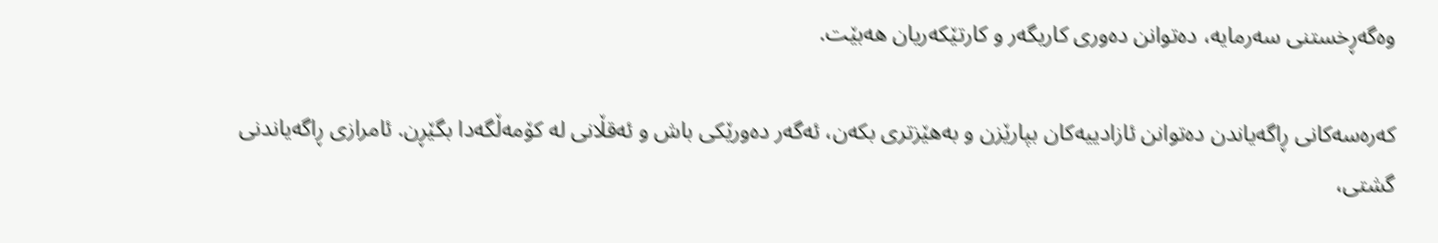وه‌گه‌ڕخستنی سه‌رمایه‌، دەتوانن دەوری کاریگەر و کارتێکەریان هەبێت.

کەرەسەکانی ڕاگەیاندن دەتوانن ئازادییەکان بپارێزن و بەهێزتری بکەن، ئەگەر دەورێکی باش و ئەقڵانی لە کۆمەڵگەدا بگێڕن. ئامرازی ڕاگه‌یاندنی گشتی،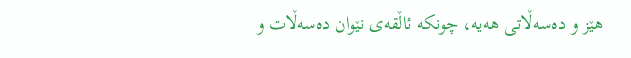هێز و ده‌سه‌ڵاتی هه‌یه‌، چونکه‌ ئاڵقه‌ی نێوان ده‌سه‌ڵات و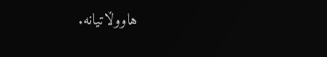هاووڵاتیانه‌.